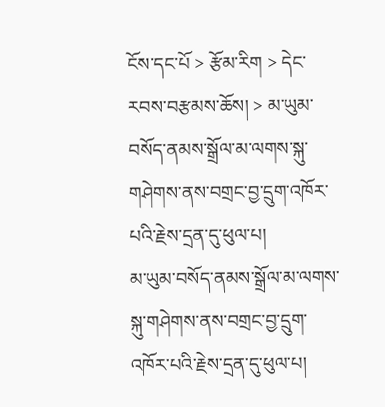ངོས་དང་པོ > རྩོམ་རིག > དེང་རབས་བརྩམས་ཆོས། > མ་ཡུམ་བསོད་ནམས་སྒྲོལ་མ་ལགས་སྐུ་གཤེགས་ནས་བགྲང་བྱ་དྲུག་འཁོར་པའི་རྗེས་དྲན་དུ་ཕུལ་པ།
མ་ཡུམ་བསོད་ནམས་སྒྲོལ་མ་ལགས་སྐུ་གཤེགས་ནས་བགྲང་བྱ་དྲུག་འཁོར་པའི་རྗེས་དྲན་དུ་ཕུལ་པ།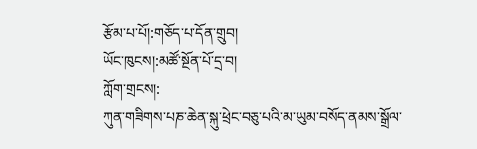རྩོམ་པ་པོ།:གཅོད་པ་དོན་གྲུབ།
ཡོང་ཁུངས།:མཚོ་སྔོན་པོ་དྲ་བ།
ཀློག་གྲངས།:
ཀུན་གཟིགས་པཎ་ཆེན་སྐུ་ཕྲེང་བཅུ་པའི་མ་ཡུམ་བསོད་ནམས་སྒྲོལ་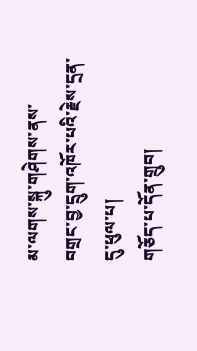མ་ལགས་སྐུ་གཤེགས་ནས་
བགྲང་བྱ་དྲུག་འཁོར་པའི་རྗེས་དྲན་དུ་ཕུལ་པ།
གཅོད་པ་དོན་གྲུབ།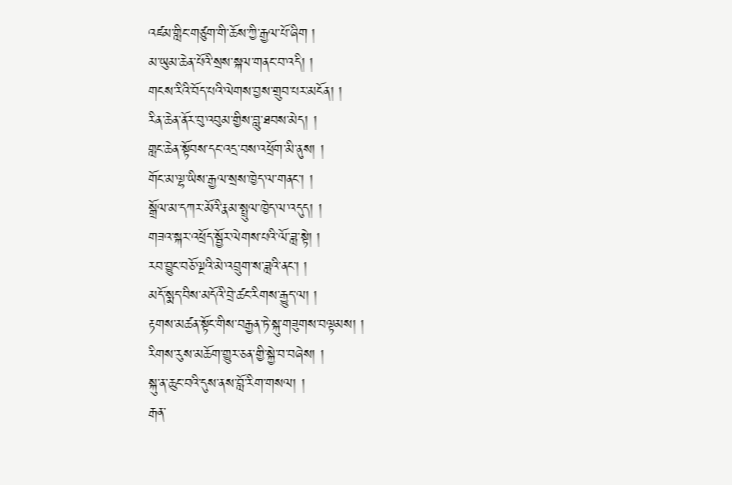འཛམ་གླིང་གཙུག་གི་ཆོས་ཀྱི་རྒྱལ་པོ་ཞིག །
མ་ཡུམ་ཆེན་པོའི་སྲས་སྐལ་གནང་བ་འདི། །
གངས་རིའི་བོད་པའི་ལེགས་བྱས་གྲུབ་པར་མངོན། །
རིན་ཆེན་ནོར་བུ་འབུམ་གྱིས་བླུ་ཐབས་མེད། །
གླང་ཆེན་སྟོབས་དང་འདྲ་བས་འཕྲོག་མི་ནུས། །
གོང་མ་ལྷ་ཡིས་རྒྱལ་སྲས་ཁྱེད་ལ་གནང་། །
སྒྲོལ་མ་དཀར་མོའི་རྣམ་སྤྲུལ་ཁྱེད་ལ་འདུད། །
གཟའ་སྐར་འཕྲོད་སྦྱོར་ལེགས་པའི་ལོ་ཟླ་སྟེ། །
རབ་བྱུང་བཅོ་ལྔའི་མེ་འབྲུག་ས་ཟླའི་ནང་། །
མདོ་སྨད་བིས་མདོའི་བྲེ་ཚང་རིགས་རྒྱུད་ལ། །
རྟགས་མཚན་སྟོང་གིས་བརྒྱན་ཏེ་སྐུ་གཟུགས་བལྟམས། །
རིགས་རུས་མཆོག་གྱུར་ཅན་གྱི་སྐྱེ་བ་བཞེས། །
སྐུ་ན་ཆུང་བའི་དུས་ནས་བློ་རིག་གསལ། །
རྒན་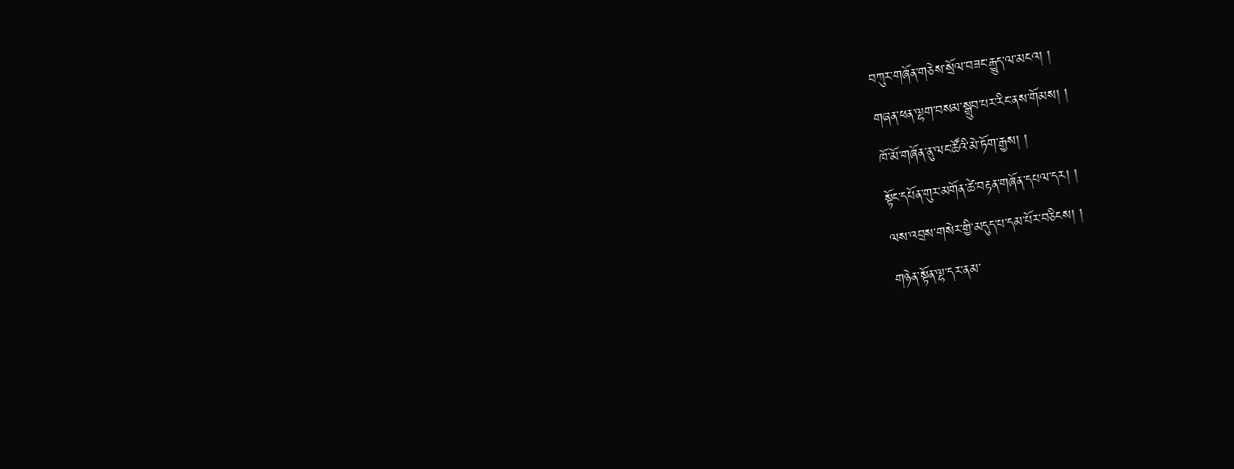བཀུར་གཞོན་གཅེས་སྲོལ་བཟང་རྒྱུད་ལ་མངའ། །
གཞན་ཕན་ལྷག་བསམ་སྒྲུབ་པར་རིང་ནས་གོམས། །
ཁོ་མོ་གཞོན་ནུ་ལང་ཚོའི་མེ་ཏོག་རྒྱས། །
སྟོང་དཔོན་གུར་མགོན་ཚེ་བརྟན་གཞོན་དཔལ་དར། །
ལས་འབྲས་གསེར་གྱི་མདུད་པ་དམ་པོར་བཅིངས། །
གཉེན་སྟོན་ལྷ་དར་ནམ་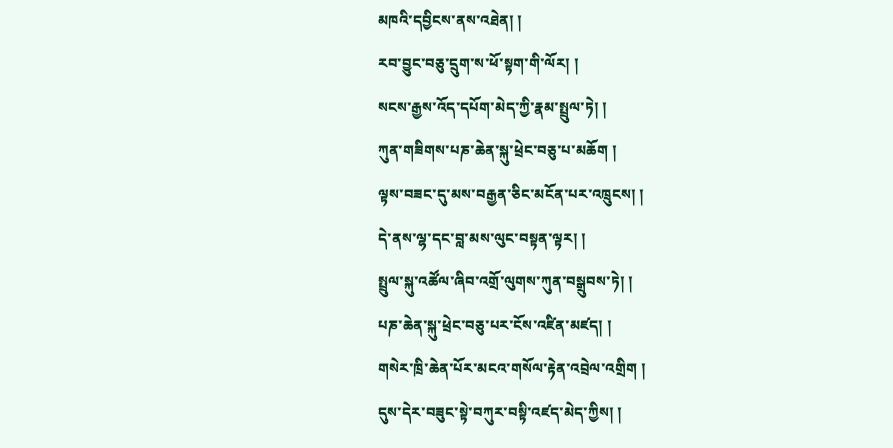མཁའི་དབྱིངས་ནས་འཐེན། །
རབ་བྱུང་བཅུ་དྲུག་ས་ཕོ་སྟག་གི་ལོར། །
སངས་རྒྱས་འོད་དཔོག་མེད་ཀྱི་རྣམ་སྤྲུལ་ཏེ། །
ཀུན་གཟིགས་པཎ་ཆེན་སྐུ་ཕྲེང་བཅུ་པ་མཆོག །
ལྟས་བཟང་དུ་མས་བརྒྱན་ཅིང་མངོན་པར་འཁྲུངས། །
དེ་ནས་ལྷ་དང་བླ་མས་ལུང་བསྟན་ལྟར། །
སྤྲུལ་སྐུ་འཚོལ་ཞིབ་འགྲོ་ལུགས་ཀུན་བསྒྲུབས་ཏེ། །
པཎ་ཆེན་སྐུ་ཕྲེང་བཅུ་པར་ངོས་འཛིན་མཛད། །
གསེར་ཁྲི་ཆེན་པོར་མངའ་གསོལ་རྟེན་འབྲེལ་འགྲིག །
དུས་དེར་བཟུང་སྟེ་བཀུར་བསྟི་འཛད་མེད་ཀྱིས། །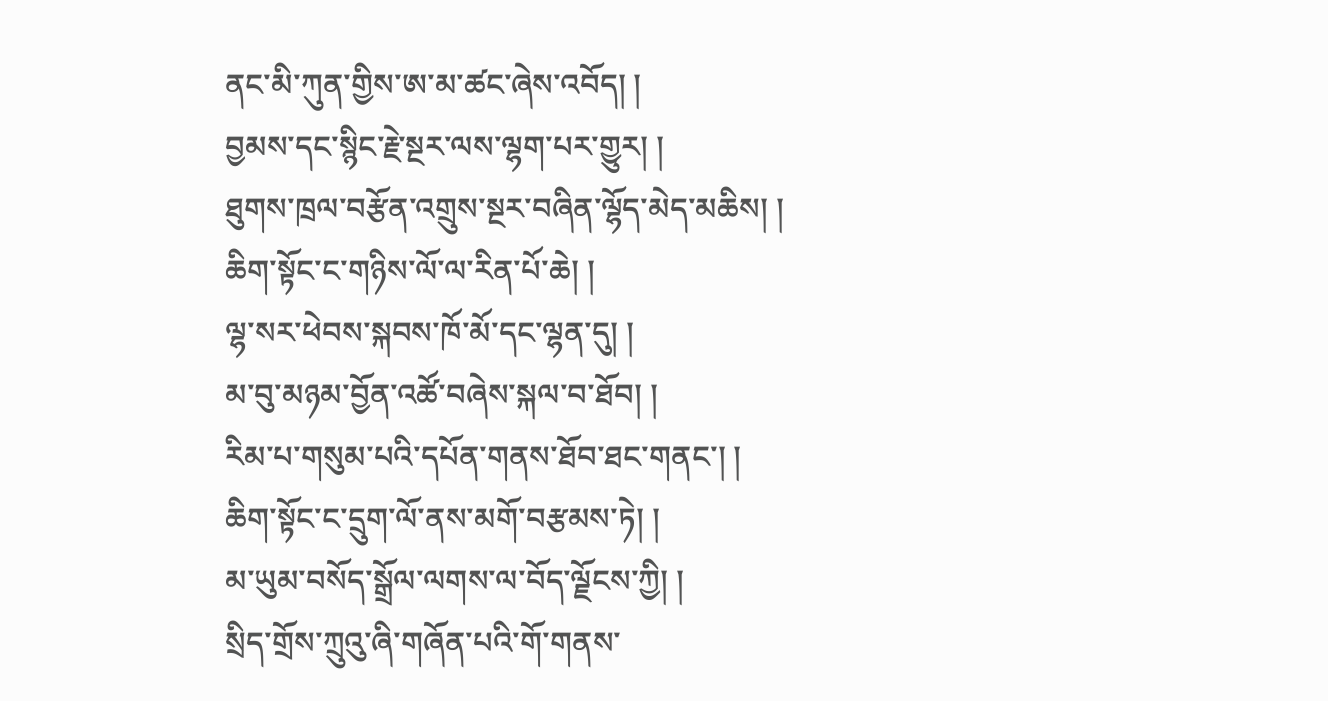ནང་མི་ཀུན་གྱིས་ཨ་མ་ཚང་ཞེས་འབོད། །
བྱམས་དང་སྙིང་རྗེ་སྔར་ལས་ལྷག་པར་གྱུར། །
ཐུགས་ཁྲལ་བརྩོན་འགྲུས་སྔར་བཞིན་ལྷོད་མེད་མཆིས། །
ཆིག་སྟོང་ང་གཉིས་ལོ་ལ་རིན་པོ་ཆེ། །
ལྷ་སར་ཕེབས་སྐབས་ཁོ་མོ་དང་ལྷན་དུ། །
མ་བུ་མཉམ་བྱོན་འཚོ་བཞེས་སྐལ་བ་ཐོབ། །
རིམ་པ་གསུམ་པའི་དཔོན་གནས་ཐོབ་ཐང་གནང་། །
ཆིག་སྟོང་ང་དྲུག་ལོ་ནས་མགོ་བརྩམས་ཏེ། །
མ་ཡུམ་བསོད་སྒྲོལ་ལགས་ལ་བོད་ལྗོངས་ཀྱི། །
སྲིད་གྲོས་ཀྲུའུ་ཞི་གཞོན་པའི་གོ་གནས་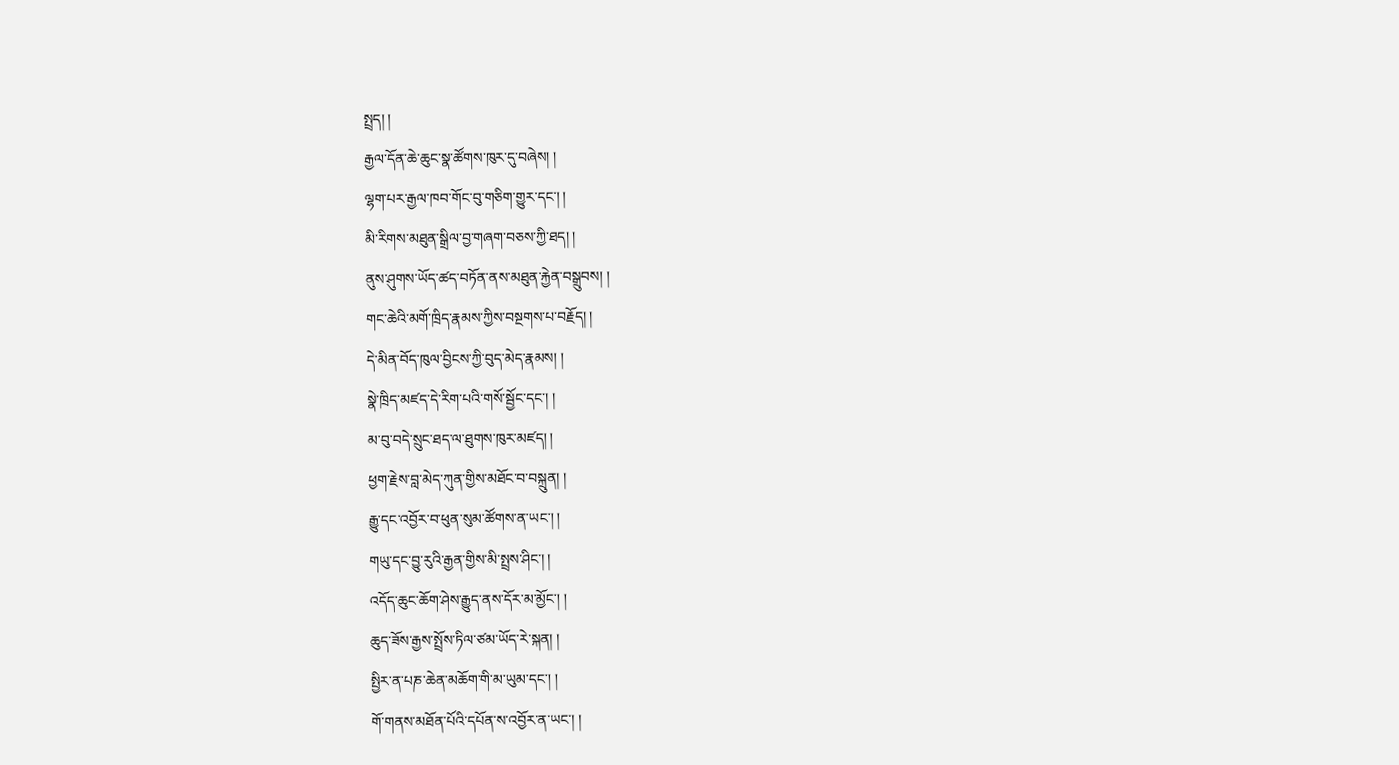སྤྲད། །
རྒྱལ་དོན་ཆེ་ཆུང་སྣ་ཚོགས་ཁུར་དུ་བཞེས། །
ལྷག་པར་རྒྱལ་ཁབ་གོང་བུ་གཅིག་གྱུར་དང་། །
མི་རིགས་མཐུན་སྒྲིལ་བྱ་གཞག་བཅས་ཀྱི་ཐད། །
ནུས་ཤུགས་ཡོད་ཚད་བཏོན་ནས་མཐུན་རྐྱེན་བསྒྲུབས། །
གང་ཆེའི་མགོ་ཁྲིད་རྣམས་ཀྱིས་བསྔགས་པ་བརྗོད། །
དེ་མིན་བོད་ཁུལ་བྱིངས་ཀྱི་བུད་མེད་རྣམས། །
སྣེ་ཁྲིད་མཛད་དེ་རིག་པའི་གསོ་སྦྱོང་དང་། །
མ་བུ་བདེ་སྲུང་ཐད་ལ་ཐུགས་ཁུར་མཛད། །
ཕྱག་རྗེས་བླ་མེད་ཀུན་གྱིས་མཐོང་བ་བསྐྲུན། །
རྒྱུ་དང་འབྱོར་བ་ཕུན་སུམ་ཚོགས་ན་ཡང་། །
གཡུ་དང་བྱུ་རུའི་རྒྱན་གྱིས་མི་སྤྲས་ཤིང་། །
འདོད་ཆུང་ཆོག་ཤེས་རྒྱུད་ནས་དོར་མ་མྱོང་། །
ཆུད་ཟོས་རྒྱས་སྤྲོས་ཏིལ་ཙམ་ཡོད་རེ་སྐན། །
སྤྱིར་ན་པཎ་ཆེན་མཆོག་གི་མ་ཡུམ་དང་། །
གོ་གནས་མཐོན་པོའི་དཔོན་ས་འབྱོར་ན་ཡང་། །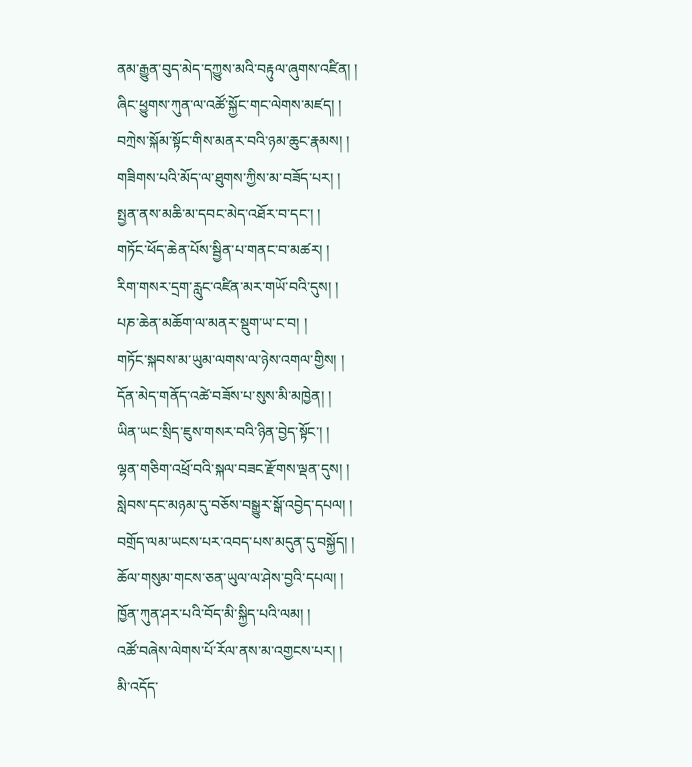ནམ་རྒྱུན་བུད་མེད་དཀྱུས་མའི་བརྟུལ་ཞུགས་འཛིན། །
ཞིང་ཕྱུགས་ཀུན་ལ་འཚོ་སྐྱོང་གང་ལེགས་མཛད། །
བཀྲེས་སྐོམ་སྟོང་གིས་མནར་བའི་ཉམ་ཆུང་རྣམས། །
གཟིགས་པའི་མོད་ལ་ཐུགས་ཀྱིས་མ་བཟོད་པར། །
སྤྱན་ནས་མཆི་མ་དབང་མེད་འཐོར་བ་དང་། །
གཏོང་ཕོད་ཆེན་པོས་སྦྱིན་པ་གནང་བ་མཚར། །
རིག་གསར་དྲག་རླུང་འཛིན་མར་གཡོ་བའི་དུས། །
པཎ་ཆེན་མཆོག་ལ་མནར་སྡུག་ཡ་ང་བ། །
གཏོང་སྐབས་མ་ཡུམ་ལགས་ལ་ཉེས་འགལ་གྱིས། །
དོན་མེད་གནོད་འཚེ་བཟོས་པ་སུས་མི་མཁྱེན། །
ཡིན་ཡང་སྲིད་ཇུས་གསར་བའི་ཉིན་བྱེད་སྟོང་། །
ལྷན་གཅིག་འཕྲོ་བའི་སྐལ་བཟང་རྫོགས་ལྡན་དུས། །
སླེབས་དང་མཉམ་དུ་བཅོས་བསྒྱུར་སྒོ་འབྱེད་དཔལ། །
བགྲོད་ལམ་ཡངས་པར་འབད་པས་མདུན་དུ་བསྐྱོད། །
ཆོལ་གསུམ་གངས་ཅན་ཡུལ་ལ་ཤེས་བྱའི་དཔལ། །
ཁྱོན་ཀུན་ཤར་པའི་བོད་མི་སྐྱིད་པའི་ལམ། །
འཚོ་བཞེས་ལེགས་པོ་རོལ་ནས་མ་འགྱངས་པར། །
མི་འདོད་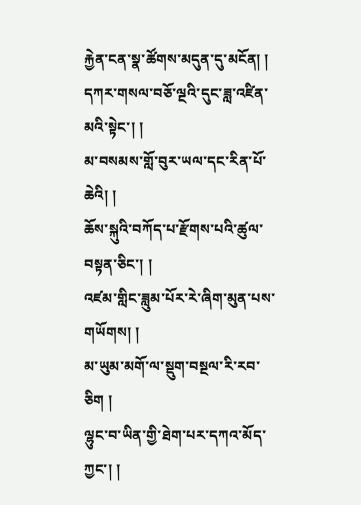རྐྱེན་ངན་སྣ་ཚོགས་མདུན་དུ་མངོན། །
དཀར་གསལ་བཅོ་ལྔའི་དུང་ཟླ་འཛིན་མའི་སྟེང་། །
མ་བསམས་གློ་བུར་ཡལ་དང་རིན་པོ་ཆེའི། །
ཆོས་སྐུའི་བཀོད་པ་རྫོགས་པའི་ཚུལ་བསྟན་ཅིང་། །
འཛམ་གླིང་ཟླུམ་པོར་རེ་ཞིག་མུན་པས་གཡོགས། །
མ་ཡུམ་མགོ་ལ་སྡུག་བསྔལ་རི་རབ་ཅིག །
ལྷུང་བ་ཡིན་གྱི་ཐེག་པར་དཀའ་མོད་ཀྱང་། །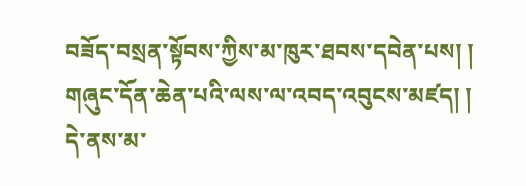བཟོད་བསྲན་སྟོབས་ཀྱིས་མ་ཁུར་ཐབས་དབེན་པས། །
གཞུང་དོན་ཆེན་པའི་ལས་ལ་འབད་འབུངས་མཛད། །
དེ་ནས་མ་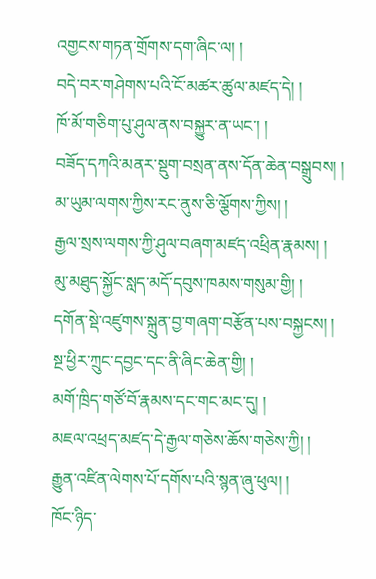འགྱངས་གཏན་གྲོགས་དག་ཞིང་ལ། །
བདེ་བར་གཤེགས་པའི་ངོ་མཚར་ཚུལ་མཛད་དེ། །
ཁོ་མོ་གཅིག་པུ་ཤུལ་ནས་བསྐྱུར་ན་ཡང་། །
བཟོད་དཀའི་མནར་སྡུག་བསྲན་ནས་དོན་ཆེན་བསྒྲུབས། །
མ་ཡུམ་ལགས་ཀྱིས་རང་ནུས་ཅི་ལྕོགས་ཀྱིས། །
རྒྱལ་སྲས་ལགས་ཀྱི་ཤུལ་བཞག་མཛད་འཕྲིན་རྣམས། །
མུ་མཐུད་སྐྱོང་སླད་མདོ་དབུས་ཁམས་གསུམ་གྱི། །
དགོན་སྡེ་འཛུགས་སྐྲུན་བྱ་གཞག་བརྩོན་པས་བསྐྱངས། །
སྔ་ཕྱིར་ཀྲུང་དབྱང་དང་ནི་ཞིང་ཆེན་གྱི། །
མགོ་ཁྲིད་གཙོ་བོ་རྣམས་དང་གང་མང་དུ། །
མཇལ་འཕྲད་མཛད་དེ་རྒྱལ་གཅེས་ཆོས་གཅེས་ཀྱི། །
རྒྱུན་འཛིན་ལེགས་པོ་དགོས་པའི་སྙན་ཞུ་ཕུལ། །
ཁོང་ཉིད་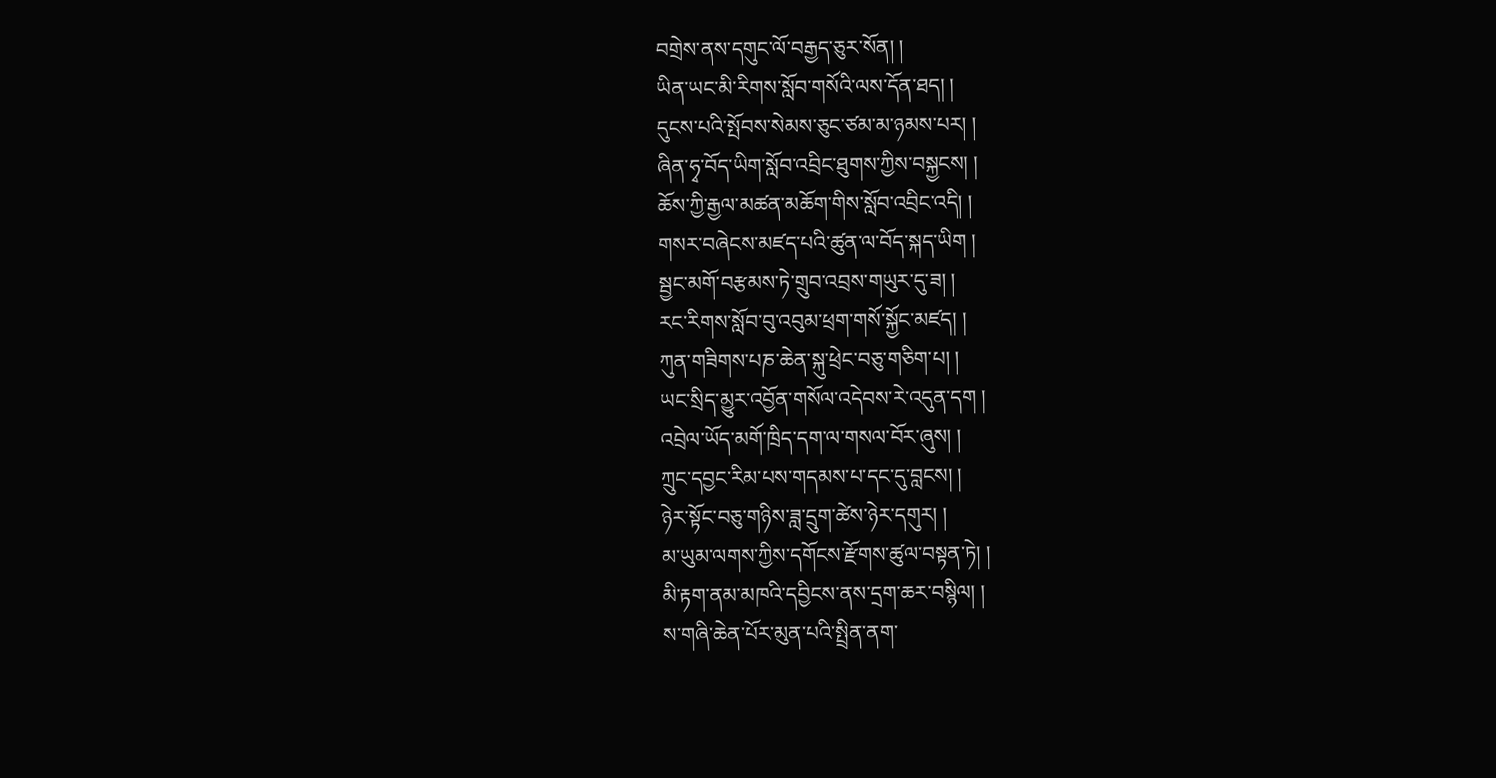བགྲེས་ནས་དགུང་ལོ་བརྒྱད་ཅུར་སོན། །
ཡིན་ཡང་མི་རིགས་སློབ་གསོའི་ལས་དོན་ཐད། །
དུངས་པའི་སྤོབས་སེམས་ཅུང་ཙམ་མ་ཉམས་པར། །
ཞིན་ཧྭ་བོད་ཡིག་སློབ་འབྲིང་ཐུགས་ཀྱིས་བསྐྱངས། །
ཆོས་ཀྱི་རྒྱལ་མཚན་མཆོག་གིས་སློབ་འབྲིང་འདི། །
གསར་བཞེངས་མཛད་པའི་ཚུན་ལ་བོད་སྐད་ཡིག །
སྦྱང་མགོ་བརྩམས་ཏེ་གྲུབ་འབྲས་གཡུར་དུ་ཟ། །
རང་རིགས་སློབ་བུ་འབུམ་ཕྲག་གསོ་སྐྱོང་མཛད། །
ཀུན་གཟིགས་པཎ་ཆེན་སྐུ་ཕྲེང་བཅུ་གཅིག་པ། །
ཡང་སྲིད་མྱུར་འབྱོན་གསོལ་འདེབས་རེ་འདུན་དག །
འབྲེལ་ཡོད་མགོ་ཁྲིད་དག་ལ་གསལ་བོར་ཞུས། །
ཀྲུང་དབྱང་རིམ་པས་གདམས་པ་དང་དུ་བླངས། །
ཉེར་སྟོང་བཅུ་གཉིས་ཟླ་དྲུག་ཚེས་ཉེར་དགུར། །
མ་ཡུམ་ལགས་ཀྱིས་དགོངས་རྫོགས་ཚུལ་བསྟན་ཏེ། །
མི་རྟག་ནམ་མཁའི་དབྱིངས་ནས་དྲག་ཆར་བསྙིལ། །
ས་གཞི་ཆེན་པོར་མུན་པའི་སྤྲིན་ནག་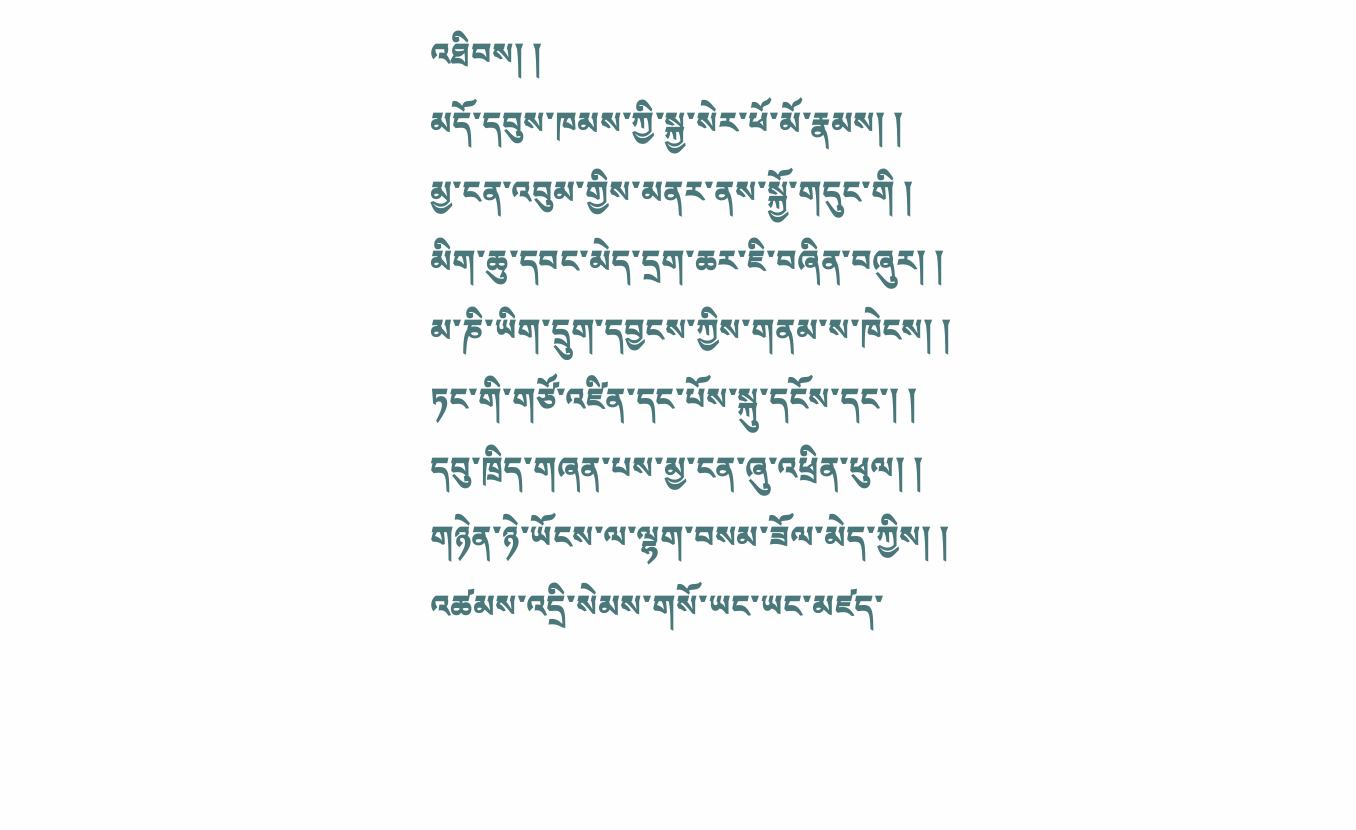འཐིབས། །
མདོ་དབུས་ཁམས་ཀྱི་སྐྱ་སེར་ཕོ་མོ་རྣམས། །
མྱ་ངན་འབུམ་གྱིས་མནར་ནས་སྐྱོ་གདུང་གི །
མིག་ཆུ་དབང་མེད་དྲག་ཆར་ཇི་བཞིན་བཞུར། །
མ་ཎི་ཡིག་དྲུག་དབྱངས་ཀྱིས་གནམ་ས་ཁེངས། །
ཏང་གི་གཙོ་འཛིན་དང་པོས་སྐུ་དངོས་དང་། །
དབུ་ཁྲིད་གཞན་པས་མྱ་ངན་ཞུ་འཕྲིན་ཕུལ། །
གཉེན་ཉེ་ཡོངས་ལ་ལྷག་བསམ་ཟོལ་མེད་ཀྱིས། །
འཚམས་འདྲི་སེམས་གསོ་ཡང་ཡང་མཛད་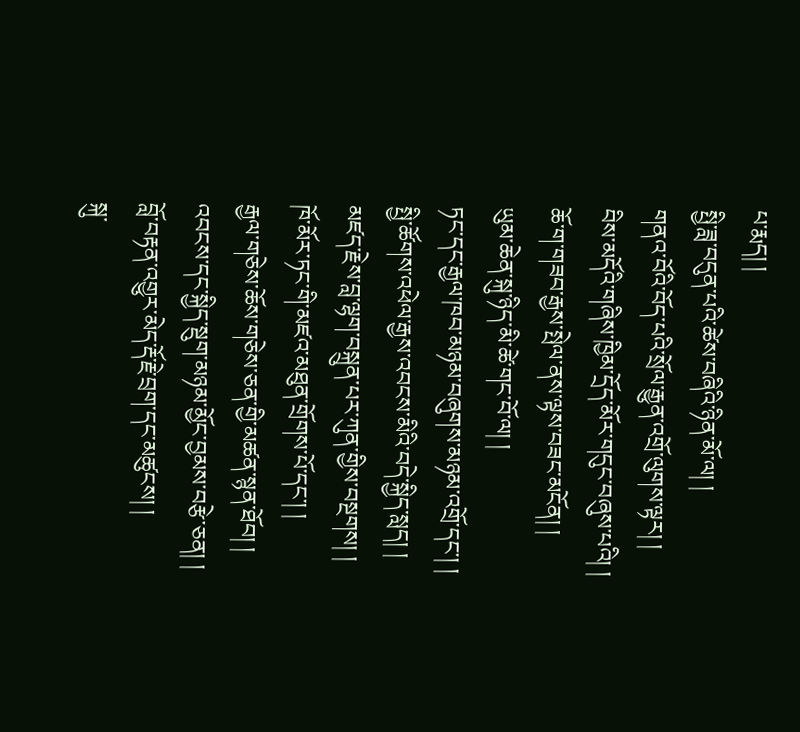པ་རྨད། །
སྤྱི་ཟླ་བདུན་པའི་ཚེས་བཞིའི་ཉིན་མོ་ལ། །
གནའ་བོའི་བོད་པའི་སྲོལ་རྒྱུན་འགྲོ་ལུགས་ལྟར། །
བིས་མདོའི་གཞིས་ཁྱིམ་དྲོད་མོར་གདུང་བཞུས་པའི། །
ཆོ་ག་གཟབ་རྒྱས་སྤེལ་ནས་ལྟས་བཟང་མངོན། །
ཡུམ་ཆེན་སྐུ་ཉིད་མི་ཚེ་གང་བོ་ལ། །
ཏང་དང་རྒྱལ་ཁབ་མཉམ་བཞུགས་མཉམ་འགྲོ་དང་། །
སྤྱི་ཚོགས་འཕེལ་རྒྱས་འབངས་མིའི་བདེ་སྐྱིད་སླད། །
མཛད་རྗེས་བླ་ལྷག་བསྐྲུན་པར་ཀུན་གྱིས་བསྔགས། །
ཁོ་མོར་ཏང་གི་མཛའ་མཐུན་གྲོགས་པོ་དང་། །
རྒྱལ་གཅེས་ཆོས་གཅེས་ཅན་གྱི་མཚན་སྙན་ཐོབ། །
འབངས་དང་སྐྱིད་སྡུག་མཉམ་མྱོང་བྱམས་བརྩེ་ཅན། །
བློ་བརྟན་འགྱུར་མེད་རྡོ་རྗེ་བྲག་དང་མཚུངས། །
སྐུ་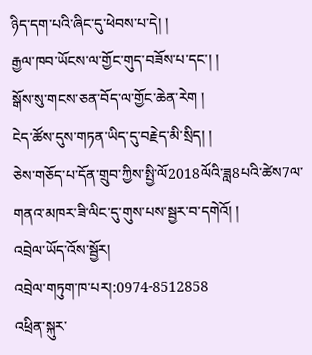ཉིད་དག་པའི་ཞིང་དུ་ཕེབས་པ་དེ། །
རྒྱལ་ཁབ་ཡོངས་ལ་གྱོང་གུད་བཟོས་པ་དང་། །
སྒོས་སུ་གངས་ཅན་བོད་ལ་གྱོང་ཆེན་རེག །
ངེད་ཚོས་དུས་གཏན་ཡིད་དུ་བརྗེད་མི་སྲིད། །
ཅེས་གཅོད་པ་དོན་གྲུབ་ཀྱིས་སྤྱི་ལོ2018ལོའི་ཟླ8པའི་ཚེས7ལ་གནའ་མཁར་ཟི་ལིང་དུ་གུས་པས་སྦྱར་བ་དགེའོ། །
འབྲེལ་ཡོད་འོས་སྦྱོར།
འབྲེལ་གཏུག་ཁ་པར།:0974-8512858
འཕྲིན་སྐུར་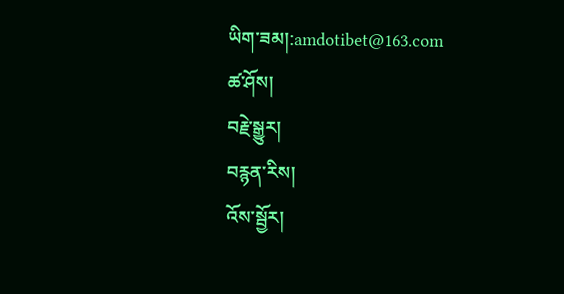ཡིག་ཟམ།:amdotibet@163.com
ཚ་ཤོས།
བརྗེ་སྒྱུར།
བརྙན་རིས།
འོས་སྦྱོར།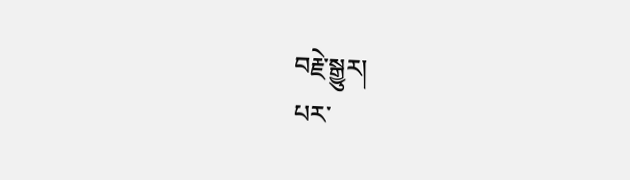བརྗེ་སྒྱུར།
པར་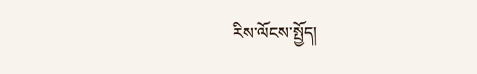རིས་ལོངས་སྤྱོད།